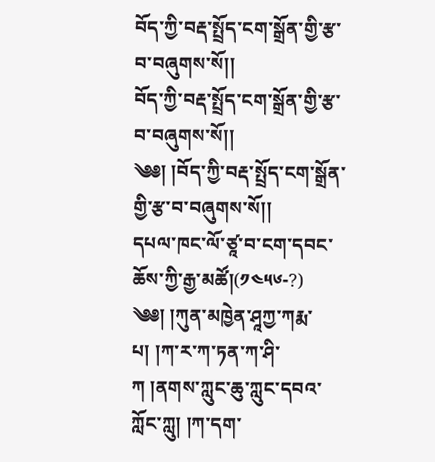བོད་ཀྱི་བརྡ་སྤྲོད་ངག་སྒྲོན་གྱི་རྩ་བ་བཞུགས་སོ།།
བོད་ཀྱི་བརྡ་སྤྲོད་ངག་སྒྲོན་གྱི་རྩ་བ་བཞུགས་སོ།།
༄༅། །བོད་ཀྱི་བརྡ་སྤྲོད་ངག་སྒྲོན་གྱི་རྩ་བ་བཞུགས་སོ།།
དཔལ་ཁང་ལོ་ཙཱ་བ་ངག་དབང་ཆོས་ཀྱི་རྒྱ་མཚོ།(༡༤༥༦-?)
༄༅། །ཀུན་མཁྱེན་ཤཱཀྱ་ཀརྨ་པ། །ཀ་ར་ཀ་ཏན་ཀ་ཤི་ཀ །ནགས་ཀླུང་ཆུ་ཀླུང་དབའ་ཀློང་ཀླུ། །ཀ་དག་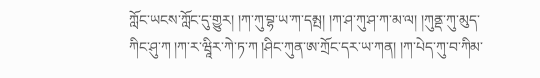ཀློང་ཡངས་ཀློང་དུ་གྱུར། །ཀ་ཀུ་བྷ་ཡ་ཀ་དམྤ། །ཀ་ཤ་ཀུ་ཤ་ཀ་མ་ལ། །ཀུནྡ་ཀུ་མུད་ཀིང་ཤུ་ཀ །ཀ་ར་ཝཱིར་ཀེ་ཏ་ཀ །ཤིང་ཀུན་ཨ་ཀྲོང་དར་ཡ་ཀན། །ཀ་པེད་ཀུ་བ་ཀིམ་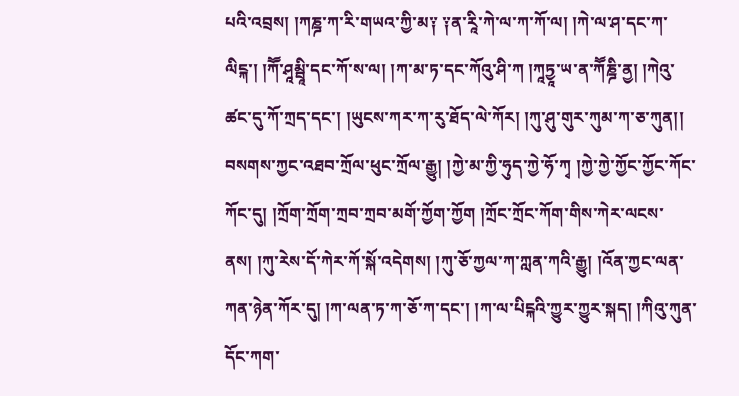པའི་འབྲས། །ཀཎྜ་ཀ་རི་གཡའ་ཀྱི་མ༑ ༑ན་རཱི་ཀེ་ལ་ཀ་ཀོ་ལ། །ཀེ་ལ་ཤ་དང་ཀ་ལིངྐ་། །ཀཽ་ཤཱམྦཱི་དང་ཀོ་ས་ལ། །ཀ་མ་ཏ་དང་ཀོའུ་ཤི་ཀ །ཀཱཏྱཱ་ཡ་ན་ཀཽཎྜི་ནྱ། །ཀེའུ་ཚང་དུ་ཀོ་ཀྲད་དང་། །ཡུངས་ཀར་ཀ་རུ་ཐོད་ལེ་ཀོར། །ཀུ་ཤུ་གུར་ཀུམ་ཀ་ཅ་ཀུན།། བསགས་ཀྱང་འཐབ་ཀྲོལ་ཕུང་ཀྲོལ་རྒྱུ། །ཀྱེ་མ་ཀྱི་ཧུད་ཀྱེ་ཧོ་ཀྭ །ཀྱེ་ཀྱེ་ཀྱོང་ཀྱོང་ཀོང་ཀོང་དུ། །ཀྲོག་ཀྲོག་ཀྲབ་ཀྲབ་མགོ་ཀྱོག་ཀྱོག །ཀྲོང་ཀྲོང་ཀོག་གིས་ཀེར་ལངས་ནས། །ཀུ་རེས་དོ་ཀེར་ཀོ་སྐོ་འདེགས། །ཀུ་ཅོ་ཀྱལ་ཀ་ཀླན་ཀའི་རྒྱུ། །འོན་ཀྱང་ལན་ཀན་ཉེན་ཀོར་དུ། །ཀ་ལན་ཏ་ཀ་ཅོ་ཀ་དང་། །ཀ་ལ་པིངྐའི་ཀྱུར་ཀྱུར་སྐད། །ཀིའུ་ཀུན་དོང་ཀག་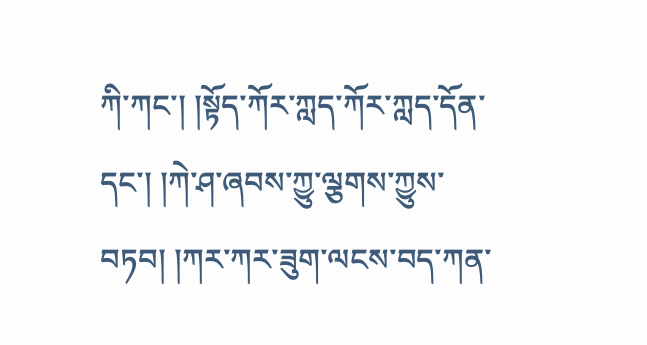ཀི་ཀང་། །སྟོད་ཀོར་ཀླད་ཀོར་ཀླད་དོན་དང་། །ཀེ་ཤ་ཞབས་ཀྱུ་ལྕགས་ཀྱུས་བཏབ། །ཀར་ཀར་ཟུག་ལངས་བད་ཀན་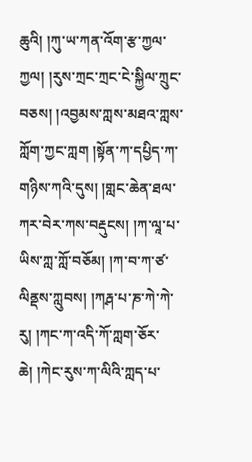ཆུའི། །ཀུ་ཡ་ཀན་འོག་རྩ་ཀྱལ་ཀྱལ། །རུས་ཀྲང་ཀྲང་ངེ་སྐྱིལ་ཀྲུང་བཅས། །འབྱམས་ཀླས་མཐའ་ཀླས་ཀློག་ཀྱང་ཀླག །སྟོན་ཀ་དཔྱིད་ཀ་གཉིས་ཀའི་དུས། །གླང་ཆེན་ཐལ་ཀར་བེར་ཀས་བརྡུངས། །ཀ་ལཱ་པ་ཡིས་ཀླ་ཀློ་བཅོམ། །ཀ་བ་ཀ་ཙ་ལིནྡས་ཀླུབས། །ཀརྴ་པ་ཎ་ཀེ་ཀེ་རུ། །ཀང་ཀ་འདི་ཀོ་ཀླག་ཅོར་ཆེ། །ཀེང་རུས་ཀ་ལིའི་ཀླད་པ་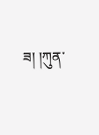ཟ། །ཀུན་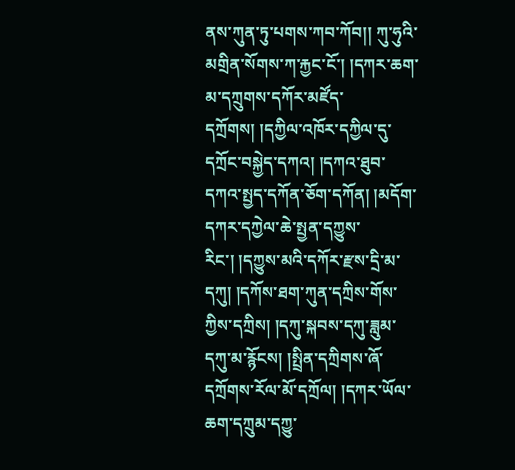ནས་ཀུན་ཏུ་པགས་ཀབ་ཀོབ།། ཀུ་ཧུའི་མགྲིན་སོགས་ཀ་རྐྱང་ངོ་། །དཀར་ཆག་མ་དཀྲུགས་དཀོར་མཛོད་དཀྲོགས། །དཀྱིལ་འཁོར་དཀྱིལ་དུ་དཀྲོང་བསྐྱེད་དཀའ། །དཀའ་ཐུབ་དཀའ་སྤྱད་དཀོན་ཅོག་དཀོན། །མདོག་དཀར་དཀྱེལ་ཆེ་སྤྱན་དཀྱུས་རིང་། །དཀྱུས་མའི་དཀོར་རྫས་དྲི་མ་དཀུ། །དཀོས་ཐག་ཀུན་དཀྲིས་གོས་ཀྱིས་དཀྲིས། །དཀུ་སྐབས་དཀུ་ཟླུམ་དཀུ་མ་རྙོངས། །སྤྲིན་དཀྲིགས་ཞོ་དཀྲོགས་རོལ་མོ་དཀྲོལ། །དཀར་ཡོལ་ཆག་དཀྲུམ་དཀྱུ་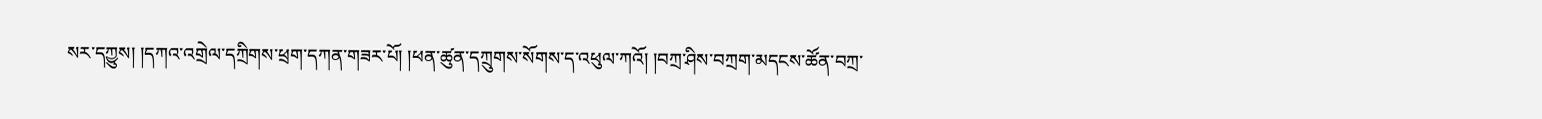སར་དཀྱུས། །དཀའ་འགྲེལ་དཀྲིགས་ཕྲག་དཀན་གཟར་པོ། །ཕན་ཚུན་དཀྲུགས་སོགས་ད་འཕུལ་ཀའོ། །བཀྲ་ཤིས་བཀྲག་མདངས་ཚོན་བཀྲ་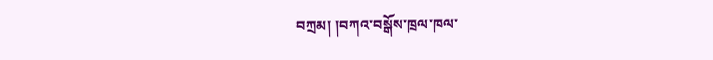བཀྲམ། །བཀའ་བསྒོས་ཁྲལ་ཁལ་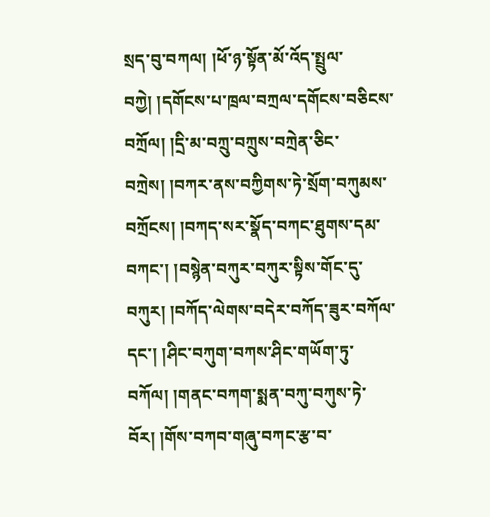སྲད་བུ་བཀལ། །ཕོ་ཉ་སྟོན་མོ་འོད་སྤྲུལ་བཀྱེ། །དགོངས་པ་ཁྲལ་བཀྲལ་དགོངས་བཅིངས་བཀྲོལ། །དྲི་མ་བཀྲུ་བཀྲུས་བཀྲེན་ཅིང་བཀྲེས། །བཀར་ནས་བཀྱིགས་ཏེ་སྲོག་བཀུམས་བཀྲོངས། །བཀད་སར་སྣོད་བཀང་ཐུགས་དམ་བཀང་། །བསྙེན་བཀུར་བཀུར་སྟིས་གོང་དུ་བཀུར། །བཀོད་ལེགས་བདེར་བཀོད་ཟུར་བཀོལ་དང་། །ཤིང་བཀུག་བཀས་ཤིང་གཡོག་ཏུ་བཀོལ། །གནང་བཀག་སྨན་བཀུ་བཀུས་ཏེ་བོར། །གོས་བཀབ་གཞུ་བཀང་རྩ་བ་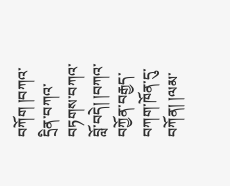བཀོག །བཀའ་དྲིན་བཀའ་བཏགས་བཀའ་བློ་བདེ། །བཀའ་བཀྱོན་བརྒྱད་བཀག་ཁོན་དུ་བཀོན། །ལམ་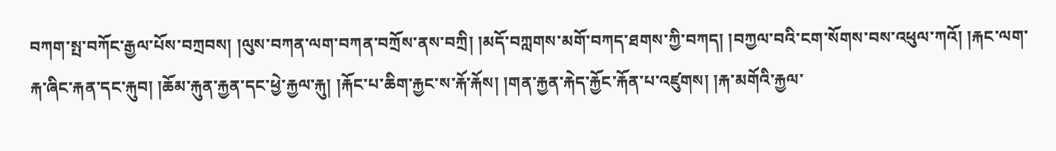བཀག་སྤ་བཀོང་རྒྱལ་པོས་བཀྲབས། །ལུས་བཀན་ལག་བཀན་བཀྲོས་ནས་བཀྲི། །མདོ་བཀླགས་མགོ་བཀད་ཐགས་ཀྱི་བཀད། །བཀྱལ་བའི་ངག་སོགས་བས་འཕུལ་ཀའོ། །རྐང་ལག་རྐ་ཞིང་རྐན་དང་རྐུབ། །ཆོམ་རྐུན་རྐྱན་དང་ཕྱེ་རྐྱལ་རྐུ། །རྐོང་པ་ཆིག་རྐྱང་ས་རྐོ་རྐོས། །གན་རྐྱན་རྐེད་རྐྱོང་རྐོན་པ་འཛུགས། །རྐ་མགོའི་རྐྱལ་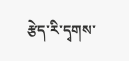རྩེད་རི་དྭགས་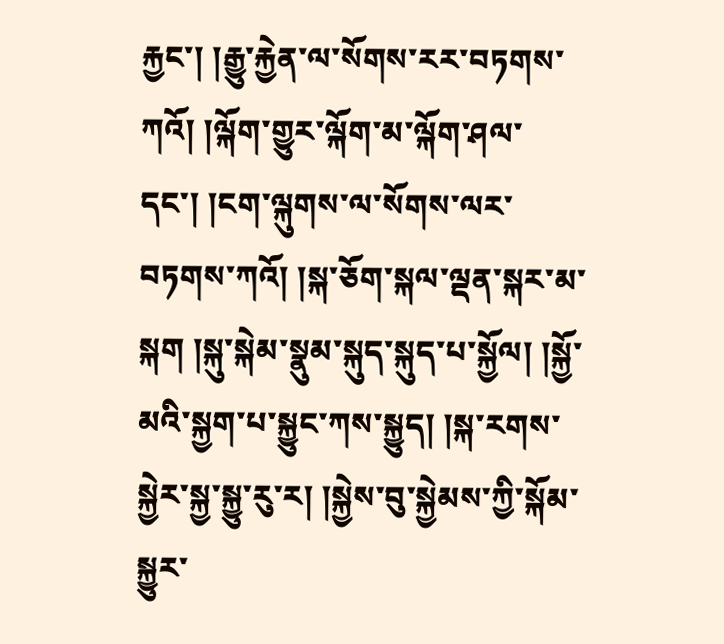རྐྱང་། །རྒྱུ་རྐྱེན་ལ་སོགས་རར་བཏགས་ཀའོ། །ལྐོག་གྱུར་ལྐོག་མ་ལྐོག་ཤལ་དང་། །ངག་ལྐུགས་ལ་སོགས་ལར་བཏགས་ཀའོ། །སྐ་ཅོག་སྐལ་ལྡན་སྐར་མ་སྐག །སྐུ་སྐེམ་སྣུམ་སྐུད་སྐུད་པ་སྐྱོལ། །སྐྱོ་མའི་སྐྱག་པ་སྐྱུང་ཀས་སྐྱུད། །སྐ་རགས་སྐྱེར་སྐྱ་སྐྱུ་རུ་ར། །སྐྱེས་བུ་སྐྱེམས་ཀྱི་སྐོམ་སྐྱུར་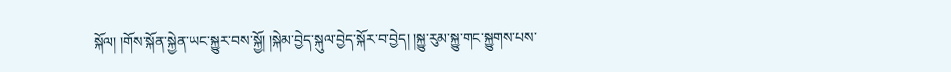སྐོལ། །གོས་སྐོན་སྐྱེན་ཡང་སྐྱུར་བས་སྐྱོ། །སྐེམ་བྱེད་སྐུལ་བྱེད་སྐོར་བ་བྱེད། །སྐྱུ་རུམ་སྐྱུ་གང་སྐྱུགས་པས་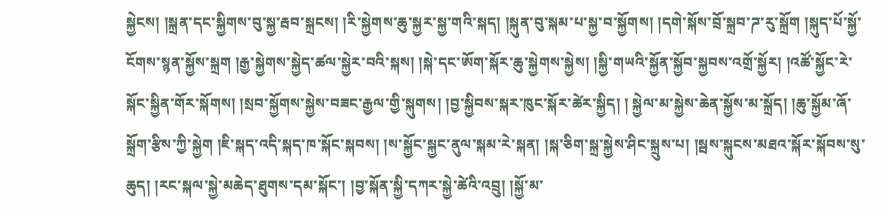སྐྱེངས། །སྐྲན་དང་སྐྱིགས་བུ་སྐྱ་རྦབ་སྐྲངས། །རི་སྐྱེགས་ཆུ་སྐྱར་སྐྱ་གའི་སྐད། །སྐུན་བུ་སྐམ་པ་སྐྱ་བ་སྐྱོགས། །དགེ་སྐོས་བྲོ་སྐྲབ་ཌ་རུ་སྐྲོག །སྐུད་པོ་སྐྱོ་ངོགས་སྙན་སྐྱོས་སྐྲག །རྒྱ་སྐྱེགས་སྐྱེད་ཚལ་སྐྱེར་བའི་སྐས། །སྐེ་དང་ཨོག་སྐོར་ཆུ་སྐྱེགས་སྐྱེས། །སྐྱི་གཡའི་སྐྱོན་སྐྱོབ་སྐྱབས་འགྲོ་སྐྱོར། །འཚོ་སྐྱོང་རེ་སྐོང་སྐྱིན་གོར་སྐོགས། །སྲབ་སྐྱོགས་སྐྱེས་བཟང་རྒྱལ་གྱི་སྐུགས། །བྱ་སྐྱིབས་སྐར་ཁུང་སྐོར་ཚེར་སྐྱིད། ། སྐྱེལ་མ་སྐྱེས་ཆེན་སྐྱོས་མ་སྐྲོད། །ཆུ་སྐྱོམ་ཞོ་སྐྲོག་རྩིས་ཀྱི་སྐྱེག །ཇི་སྐད་འདི་སྐད་ཁ་སྐོང་སྐབས། །ས་སྐྱོང་སྐྱང་ནུལ་སྐམ་རེ་སྐན། །སྐ་ཅིག་སྐྲ་སྐྱེས་ཤིང་སྐྲུས་པ། །སྦས་སྐུངས་མཐའ་སྐོར་སྐོབས་སུ་ཆུད། །རང་སྐལ་སྐྱེ་མཆེད་ཐུགས་དམ་སྐོང་། །བྱ་སྐོན་སྐྱི་དཀར་སྐྱེ་ཚེའི་འབྲུ། །སྐྱོ་མ་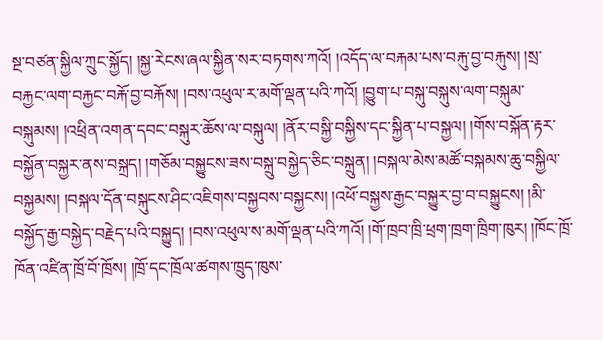སྔ་བཙན་སྐྱིལ་ཀྲུང་སྐྱོད། །སྐྱ་རེངས་ཞལ་སྐྱིན་སར་བཏགས་ཀའོ། །འདོད་ལ་བརྐམ་པས་བརྐུ་བྱ་བརྐུས། །སྲ་བརྐྱང་ལག་བརྐྱང་བརྐོ་བྱ་བརྐོས། །བས་འཕུལ་ར་མགོ་ལྡན་པའི་ཀའོ། །བྱུག་པ་བསྐུ་བསྐུས་ལག་བསྐུམ་བསྐུམས། །འཕྲིན་འགན་དབང་བསྐུར་ཆོས་ལ་བསྐུལ། །ནོར་བསྐྱི་བསྐྱིས་དང་སྐྱིན་པ་བསྐྱལ། །གོས་བསྐོན་རྟར་བསྐྱོན་བསྐྱར་ནས་བསྐྲད། །གཅོམ་བསྐྱུངས་ཟས་བསྐྲུ་བསྐྱེད་ཅིང་བསྐྲུན། །བསྐལ་མེས་མཚོ་བསྐམས་ཆུ་བསྐྱིལ་བསྐྱམས། །བསྐལ་དོན་བསྐུངས་ཤིང་འཇིགས་བསྐྱབས་བསྐྱངས། །འཕོ་བསྐྱས་རྒྱང་བསྐྱུར་བྱ་བ་བསྐྱུངས། །མི་བསྐྱོད་རྒྱ་བསྐྱེད་བརྗེད་པའི་བསྐྱུད། །བས་འཕུལ་ས་མགོ་ལྡན་པའི་ཀའོ། །གོ་ཁྲབ་ཁྲི་ཕྲག་ཁྲག་ཁྲིག་ཁུར། །ཁོང་ཁྲོ་ཁོན་འཛིན་ཁྲོ་བོ་ཁྲོས། །ཁྲོ་དང་ཁྲོལ་ཚགས་ཁྲུད་ཁུས་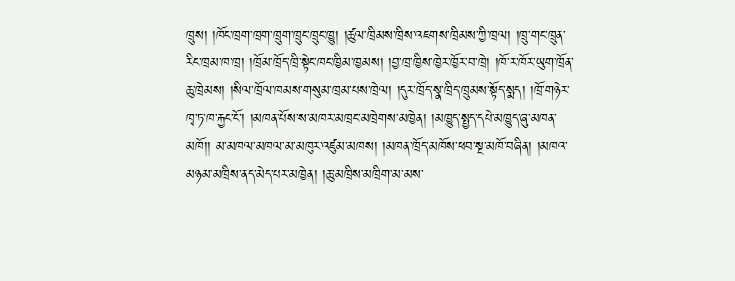ཁྲུས། །ཁོང་ཁྲག་ཁྲག་ཁྲུག་ཁྲུང་ཁྲུང་ཁྱུ། །ཚུལ་ཁྲིམས་ཁྲིས་འཇགས་ཁྲིམས་ཀྱི་ཁྲལ། །ཁྲུ་གང་ཁྲུན་རིང་ཁྲམ་ཁ་ཁྲ། །ཁྲོམ་ཁྲོད་ཁྲི་སྟེང་ཁང་ཁྱིམ་ཁྱམས། །བྱ་ཁྲ་ཁྱིས་ཁྱེར་ཁྱོར་བ་ཁྲེ། །ཁོ་ར་ཁོར་ཡུག་ཁྲོན་ཆུ་ཁྲེམས། །སིལ་ཁྲོལ་ཁམས་གསུམ་ཁྲམ་པས་ཁྲེལ། །དུར་ཁྲོད་སྣ་ཁྲིད་ཁྲུམས་སྟོད་སྨད། །ཁྲོ་གཉེར་ཁྭ་ཏ་ཁ་རྐྱང་ངོ་། །མཁན་པོས་ས་མཁར་མཁྲང་མཁྲེགས་མཁྱེན། །མཁྱུད་སྤྱད་དཔེ་མཁྱུད་ཞུ་མཁན་མཁོ།། མ་མཁལ་མཁལ་མ་མཁུར་འཛུམ་མཁས། །མཁན་ཁྲོད་མཁོས་ཕབ་སྔ་མཁོ་བཞིན། །མཁའ་མཉམ་མཁྲིས་ནད་མེད་པར་མཁྱེན། །ཆུ་མཁྲིས་མཁྲིག་མ་མས་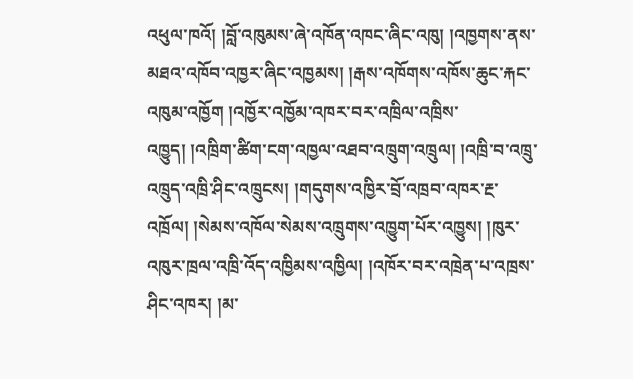འཕུལ་ཁའོ། །བློ་འཁུམས་ཞེ་འཁོན་འཁང་ཞིང་འཁུ། །འཁྱགས་ནས་མཐའ་འཁོབ་འཁྱར་ཞིང་འཁྱམས། །རྒས་འཁོགས་འཁོས་ཆུང་རྐང་འཁུམ་འཁྱོག །འཁྱོར་འཁྱོམ་འཁར་བར་འཁྲིལ་འཁྲིས་འཁྱུད། །འཁྲིག་ཚིག་ངག་འཁྱལ་འཐབ་འཁྲུག་འཁྲུལ། །འཁྲི་བ་འཁྲུ་འཁྲུད་འཁྲི་ཤིང་འཁྲུངས། །གདུགས་འཁྱིར་བྲོ་འཁྲབ་འཁར་རྔ་འཁྲོལ། །སེམས་འཁོལ་སེམས་འཁྲུགས་འཁྱུག་པོར་འཁྱུས། །ཁུར་འཁུར་ཁྲལ་འཁྲི་འོད་འཁྱིམས་འཁྱིལ། །འཁོར་བར་འཁྲེན་པ་འཁྲས་ཤིང་འཁར། །མ་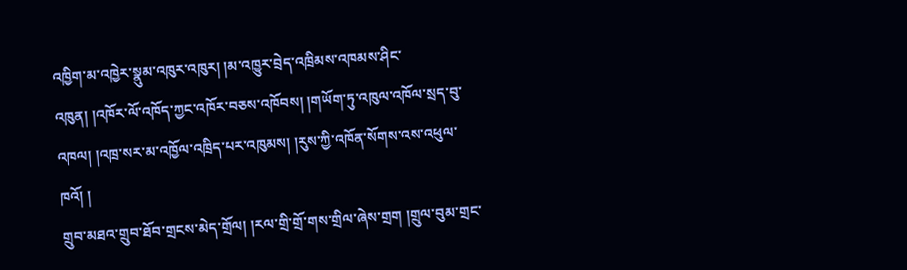འཁྱིག་མ་འཁྱེར་སྣུམ་འཁུར་འཁུར། །མ་འཁྱུར་བྲེད་འཁྲིམས་འཁམས་ཤིང་འཁུན། །འཁོར་ལོ་འཁོད་ཀྱང་འཁོར་བཅས་འཁོབས། །གཡོག་ཏུ་འཁུལ་འཁོལ་སྲད་བུ་འཁལ། །འཁྲ་སར་མ་འཁྱོལ་འཁྲིད་པར་འཁུམས། །རུས་ཀྱི་འཁོན་སོགས་འས་འཕུལ་ཁའོ། །
གྲུབ་མཐའ་གྲུབ་ཐོབ་གྲངས་མེད་གྲོལ། །རལ་གྲི་གྲོ་གས་གྲིལ་ཞེས་གྲག །གྲུལ་བུམ་གྲང་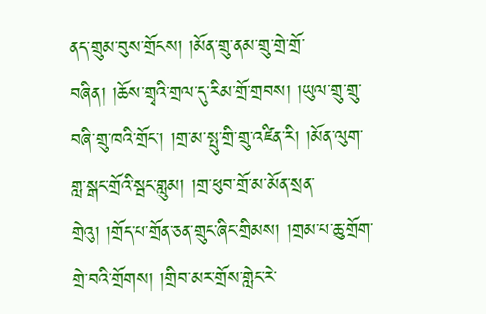ནད་གྲུམ་བུས་གྲོངས། །མོན་གྲུ་ནམ་གྲུ་གྲེ་གྲོ་བཞིན། །ཆོས་གྲྭའི་གྲལ་དུ་རིམ་གྲོ་གྲབས། །ཡུལ་གྲུ་གྲུ་བཞི་གྲུ་ཁའི་གྲོང་། །གྲ་མ་སྤུ་གྲི་གྲུ་འཛིན་རི། །མོན་ལུག་གླ་སྒང་གྲོའི་སྦང་གླུམ། །གྲ་ཕུབ་གྲོ་མ་མོན་སྲན་གྲེའུ། །གྲོད་པ་གྲོན་ཅན་གྲུང་ཞིང་གྲིམས། །གྲམ་པ་ཆུ་གྲོག་གྲེ་བའི་གྲོགས། །གྲིབ་མར་གྲོས་གླེང་རེ་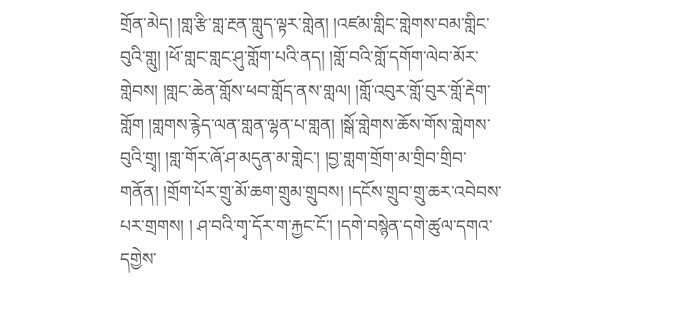གྲོན་མེད། །གླ་རྩི་གླ་རྔན་གླུད་ལྟར་གླེན། །འཛམ་གླིང་གླེགས་བམ་གླིང་བུའི་གླུ། །ཕོ་གླང་གླང་ཤུ་གློག་པའི་ནད། །གློ་བའི་གློ་དགོག་ལེབ་མོར་གླེབས། །གླང་ཆེན་གློས་ཕབ་གློད་ནས་གླལ། །གློ་འབུར་གློ་བུར་གློ་རྡེག་གློག །གླགས་རྙེད་ལན་གླན་ལྷན་པ་གླན། །སྒོ་གླེགས་ཆོས་གོས་གླེགས་བུའི་གྲྭ། །གླ་གོར་ཞོ་ཤ་མདུན་མ་གླེང་། །བྱ་གླག་གྲོག་མ་གྲིབ་གྲིབ་གནོན། །གྲོག་པོར་གྲུ་མོ་ཆག་གྲུམ་གྲུབས། །དངོས་གྲུབ་གྲུ་ཆར་འབེབས་པར་གྲགས། ། ཤ་བའི་གྭ་དོར་ག་རྐྱང་ངོ་། །དགེ་བསྙེན་དགེ་ཚུལ་དགའ་དགྱེས་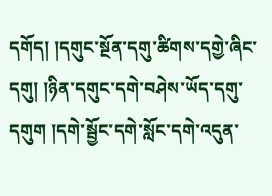དགོད། །དགུང་སྔོན་དགུ་ཚིགས་དགྱེ་ཞིང་དགུ། །ཉིན་དགུང་དགེ་བཤེས་ཡོད་དགུ་དགུག །དགེ་སྦྱོང་དགེ་སློང་དགེ་འདུན་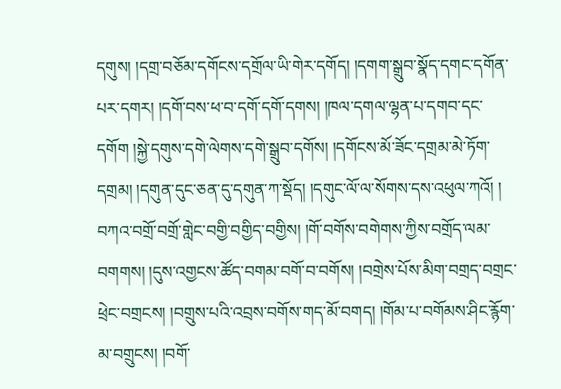དགུས། །དགྲ་བཅོམ་དགོངས་དགྲོལ་ཡི་གེར་དགོད། །དགག་སྒྲུབ་སྣོད་དགང་དགོན་པར་དགར། །དགོ་བས་ཕ་བ་དགོ་དགོ་དགས། །ཁལ་དགལ་ལྷན་པ་དགབ་དང་དགོག །སྐྱེ་དགུས་དགེ་ལེགས་དགེ་སྒྲུབ་དགོས། །དགོངས་མོ་ཟོང་དགྲམ་མེ་ཏོག་དགྲམ། །དགུན་དུང་ཅན་དུ་དགུན་ཀ་སྡོད། །དགུང་ལོ་ལ་སོགས་དས་འཕུལ་ཀའོ། ། བཀའ་བགྲོ་བགྲོ་གླེང་བགྱི་བགྱིད་བགྱིས། །གོ་བགོས་བགེགས་ཀྱིས་བགྲོད་ལམ་བགགས། །དུས་འགྱངས་ཚོད་བགམ་བགོ་བ་བགོས། །བགྲེས་པོས་མིག་བགྲད་བགྲང་ཕྲེང་བགྲངས། །བགྲུས་པའི་འབྲས་བགོས་གད་མོ་བགད། །གོམ་པ་བགོམས་ཤིང་རྙོག་མ་བགྲུངས། །བགོ་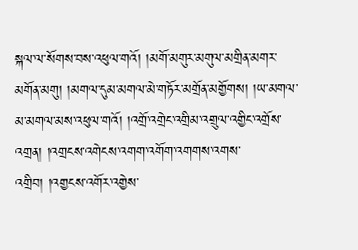སྐལ་ལ་སོགས་བས་འཕུལ་གའོ། །མགོ་མགུར་མགུལ་མགྲིན་མགར་མགོན་མགུ། །མགལ་དུམ་མགལ་མེ་གཏོར་མགྲོན་མགྱོགས། །ཡ་མགལ་མ་མགལ་མས་འཕུལ་གའོ། །འགྲོ་འགྲེང་འགྲིམ་འགྲུལ་འགྱིང་འགྲོས་འགྲན། །འགྲངས་འགེངས་འགག་འགོག་འགགས་འགས་འགྲིབ། །འགྱངས་འགོར་འགྱེས་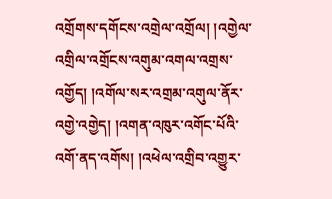འགྲོགས་དགོངས་འགྲེལ་འགྲོལ། །འགྱེལ་འགྲིལ་འགྲོངས་འགུམ་འགལ་འགྲས་འགྱོད། །འགོལ་སར་འགྲམ་འགུལ་ནོར་འགྱེ་འགྱེད། །འགན་འཁུར་འགོང་པོའི་འགོ་ནད་འགོས། །འཕེལ་འགྲིབ་འགྱུར་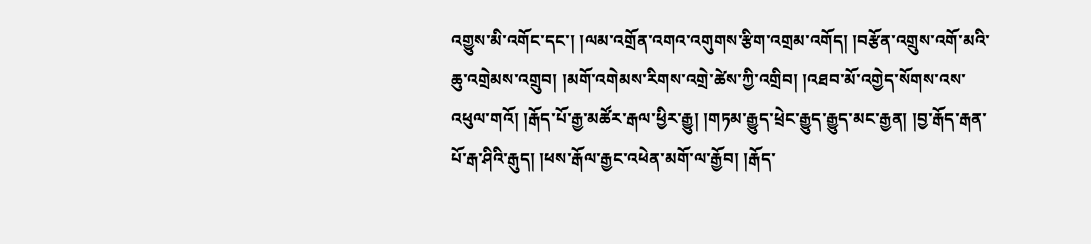འགྱུས་མི་འགོང་དང་། །ལམ་འགྲོན་འགའ་འགུགས་རྩིག་འགྲམ་འགོད། །བརྩོན་འགྲུས་འགོ་མའི་ཆུ་འགྲེམས་འགྲུབ། །མགོ་འགེམས་རིགས་འགྲེ་ཚེས་ཀྱི་འགྲིབ། །འཐབ་མོ་འགྱེད་སོགས་འས་འཕུལ་གའོ། །རྒོད་པོ་རྒྱ་མཚོར་རྒལ་ཕྱིར་རྒྱུ། །གཏམ་རྒྱུད་ཕྲེང་རྒྱུད་རྒྱུད་མང་རྒྱན། །བྱ་རྒོད་རྒན་པོ་རྒ་ཤིའི་རྒུད། །ཕས་རྒོལ་རྒྱང་འཕེན་མགོ་ལ་རྒྱོབ། །རྒོད་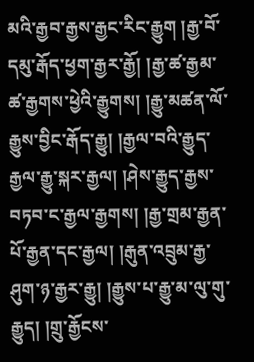མའི་རྒྱབ་རྒྱས་རྒྱང་རིང་རྒྱུག །རྒྱ་བོ་དམུ་རྒོད་ཕྱག་རྒྱར་རྒྱོ། །རྒྱ་ཚ་རྒྱམ་ཚ་རྒྱགས་ཕྱེའི་རྒྱུགས། །རྒྱུ་མཚན་ལོ་རྒྱུས་བྱིང་རྒོད་རྒྱུ། །རྒྱལ་བའི་རྒྱུད་རྒྱལ་རྒྱུ་སྐར་རྒྱལ། །ཤེས་རྒྱུད་རྒྱས་བཏབ་ང་རྒྱལ་རྒྱགས། །རྒྱ་གྲམ་རྒྱན་པོ་རྒྱན་དང་རྒྱལ། །རྒུན་འབྲུམ་རྒྱ་ཤུག་ཉ་རྒྱར་རྒྱུ། །རྒྱུས་པ་རྒྱུ་མ་ལུ་གུ་རྒྱུད། །གྲུ་རྒྱོངས་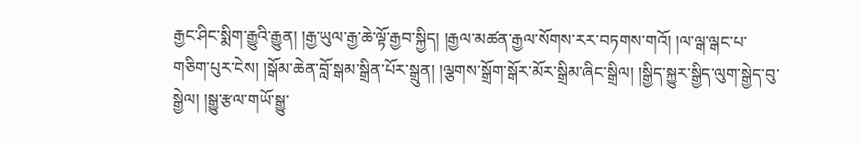རྒྱང་ཤིང་སྨིག་རྒྱུའི་རྒྱུན། །རྒྱ་ཡུལ་རྒྱ་ཆེ་ལྟོ་རྒྱབ་སྐྱིད། །རྒྱལ་མཚན་རྒྱལ་སོགས་རར་བཏགས་གའོ། །ལ་ལྒ་ལྒང་པ་གཅིག་པུར་ངེས། །སྒོམ་ཆེན་བློ་སྒམ་སྒྲིན་པོར་སྒྲུན། །ལྕགས་སྒྲོག་སྒོར་མོར་སྒྲིམ་ཞིང་སྒྲིལ། །སྒྱིད་སྐྱུར་སྒྱིད་ལུག་སྒྱེད་བུ་སྒྱེལ། །སྒྱུ་རྩལ་གཡོ་སྒྱུ་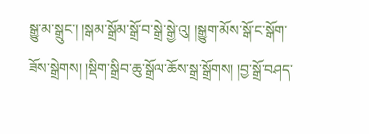སྒྱུ་མ་སྒྲུང་། །སྒམ་སྒྲོམ་སྒྲོ་བ་སྒྲེ་སྒྱེ་འུ། །སྒྱུག་མོས་སྒོ་ང་སྒོག་ཟོས་སྒྲེགས། །སྡིག་སྒྲིབ་ཆུ་སྒྲོལ་ཆོས་སྒྲ་སྒྲོགས། །བྱ་སྒྲོ་བཤད་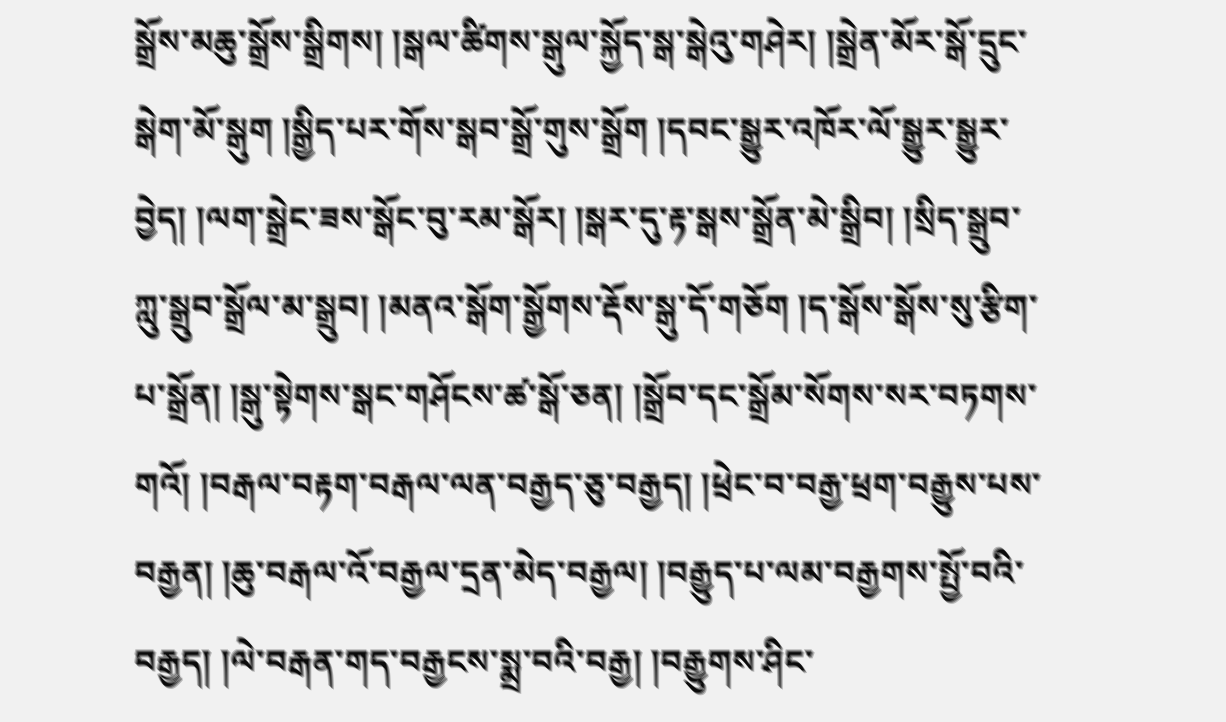སྒྲོས་མཆུ་སྒྲོས་སྒྲིགས། །སྒལ་ཚིགས་སྒུལ་སྐྱོད་སྒ་སྒེའུ་གཤེར། །སྒྲེན་མོར་སྒོ་དྲུང་སྒེག་མོ་སྒུག །སྒྱིད་པར་གོས་སྒབ་སྒྲོ་གུས་སྒྲོག །དབང་སྒྱུར་འཁོར་ལོ་སྒྱུར་སྒྱུར་བྱེད། །ལག་སྒྲེང་ཟས་སྒོང་བུ་རམ་སྒོར། །སྒར་དུ་རྟ་སྒས་སྒྲོན་མེ་སྒྲིབ། །སྲིད་སྒྲུབ་ཀླུ་སྒྲུབ་སྒྲོལ་མ་སྒྲུབ། །མནའ་སྒོག་སྒྱོགས་རྡོས་སྒུ་དོ་གཅོག །ད་སྒོས་སྒོས་སུ་རྩིག་པ་སྒྲོན། །སྒུ་སྟེགས་སྒང་གཤོངས་ཚ་སྒོ་ཅན། །སྒྲོབ་དང་སྒྲོམ་སོགས་སར་བཏགས་གའོ། །བརྒལ་བརྟག་བརྒལ་ལན་བརྒྱད་ཅུ་བརྒྱད། །ཕྲེང་བ་བརྒྱ་ཕྲག་བརྒྱུས་པས་བརྒྱན། །ཆུ་བརྒལ་འོ་བརྒྱལ་དྲན་མེད་བརྒྱལ། །བརྒྱུད་པ་ལམ་བརྒྱགས་སྤྱོ་བའི་བརྒྱད། །ལེ་བརྒན་གད་བརྒྱངས་སྨྲ་བའི་བརྒྱ། །བརྒྱུགས་ཤིང་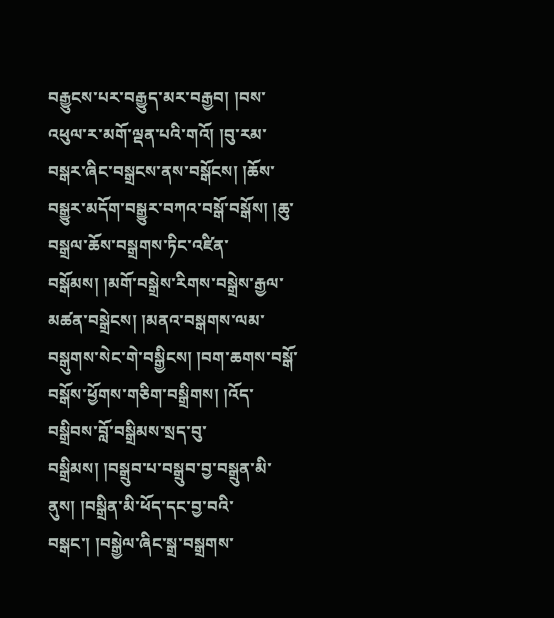བརྒྱུངས་པར་བརྒྱུད་མར་བརྒྱབ། །བས་འཕུལ་ར་མགོ་ལྡན་པའི་གའོ། །བུ་རམ་བསྒར་ཞིང་བསྒྲངས་ནས་བསྒོངས། །ཆོས་བསྒྱུར་མདོག་བསྒྱུར་བཀའ་བསྒོ་བསྒོས། །ཆུ་བསྒྲལ་ཆོས་བསྒྲགས་ཏིང་འཛིན་བསྒོམས། །མགོ་བསྒྲེས་རིགས་བསྒྲེས་རྒྱལ་མཚན་བསྒྲེངས། །མནའ་བསྒགས་ལམ་བསྒུགས་སེང་གེ་བསྒྱིངས། །བག་ཆགས་བསྒོ་བསྒོས་ཕྱོགས་གཅིག་བསྒྲིགས། །འོད་བསྒྲིབས་བློ་བསྒྲིམས་སྲད་བུ་བསྒྲིམས། །བསྒྲུབ་པ་བསྒྲུབ་བྱ་བསྒྲུན་མི་ནུས། །བསྒྲིན་མི་ཕོད་དང་བྱ་བའི་བསྒང་། །བསྒྱེལ་ཞིང་སྒྲ་བསྒྲགས་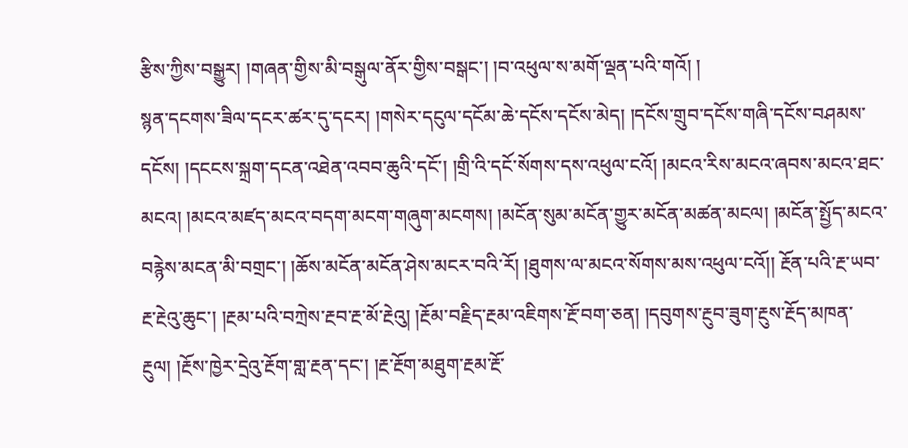རྩིས་ཀྱིས་བསྒྱུར། །གཞན་གྱིས་མི་བསྒུལ་ནོར་གྱིས་བསྒང་། །བ་འཕུལ་ས་མགོ་ལྡན་པའི་གའོ། །
སྙན་དངགས་ཟིལ་དངར་ཚར་དུ་དངར། །གསེར་དངུལ་དངོམ་ཆེ་དངོས་དངོས་མེད། །དངོས་གྲུབ་དངོས་གཞི་དངོས་བཤམས་དངོས། །དངངས་སྐྲག་དངན་འཐེན་འབབ་ཆུའི་དངོ་། །གྲི་འི་དངོ་སོགས་དས་འཕུལ་ངའོ། །མངའ་རིས་མངའ་ཞབས་མངའ་ཐང་མངའ། །མངའ་མཛད་མངའ་བདག་མངག་གཞུག་མངགས། །མངོན་སུམ་མངོན་གྱུར་མངོན་མཚན་མངལ། །མངོན་སྤྱོད་མངའ་བརྙེས་མངན་མི་བགྲང་། །ཆོས་མངོན་མངོན་ཤེས་མངར་བའི་རོ། །ཐུགས་ལ་མངའ་སོགས་མས་འཕུལ་ངའོ།། རྔོན་པའི་རྔ་ཡབ་རྔ་རྔེའུ་ཆུང་། །རྔམ་པའི་བཀྲེས་རྔབ་རྔ་མོ་རྔེའུ། །རྔོམ་བརྗིད་རྔམ་འཇིགས་རྔོ་བག་ཅན། །དབུགས་རྔུབ་ཟུག་རྔུས་རྔོད་མཁན་རྔུལ། །རྔོས་ཁྱེར་དྲེའུ་རྔོག་གླ་རྔན་དང་། །རྔ་རྔོག་མཐུག་རྔམ་རྔོ་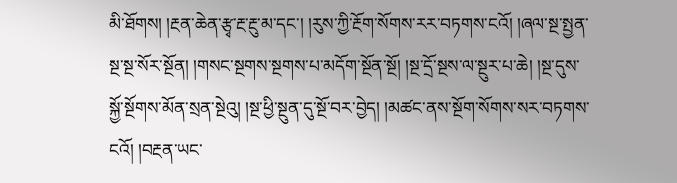མི་ཐོགས། །རྔན་ཆེན་རྩྭ་རྔ་རྔུ་མ་དང་། །རུས་ཀྱི་རྔོག་སོགས་རར་བཏགས་ངའོ། །ཞལ་སྔ་སྤྱན་སྔ་སྔ་སོར་སྔོན། །གསང་སྔགས་སྔགས་པ་མདོག་སྔོན་སྔོ། །སྔ་དྲོ་སྔས་ལ་སྔུར་པ་ཆེ། །སྔ་དུས་སྐྱོ་སྔོགས་མོན་སྲན་སྔེའུ། །སྔ་ཕྱི་སྔུན་དུ་སྔོ་བར་བྱེད། །མཚང་ནས་སྔོག་སོགས་སར་བཏགས་ངའོ། །བརྔན་ཡང་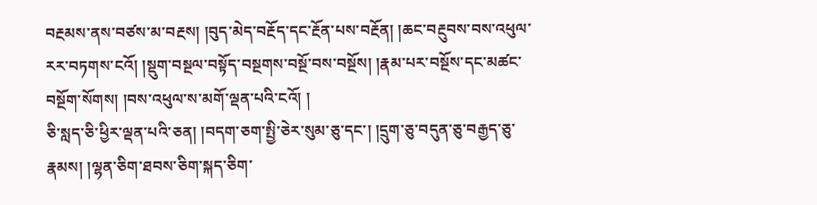བརྔམས་ནས་བཙས་མ་བརྔས། །བུད་མེད་བརྔོད་དང་རྔོན་པས་བརྔོན། །ཆང་བརྔུབས་བས་འཕུལ་རར་བཏགས་ངའོ། །སྡུག་བསྔལ་བསྟོད་བསྔགས་བསྔོ་བས་བསྔོས། །རྣམ་པར་བསྔོས་དང་མཚང་བསྔོག་སོགས། །བས་འཕུལ་ས་མགོ་ལྡན་པའི་ངའོ། །
ཅི་སླད་ཅི་ཕྱིར་ལྡན་པའི་ཅན། །བདག་ཅག་སྤྱི་ཅེར་སུམ་ཅུ་དང་། །དྲུག་ཅུ་བདུན་ཅུ་བརྒྱད་ཅུ་རྣམས། །ལྷན་ཅིག་ཐབས་ཅིག་སྐད་ཅིག་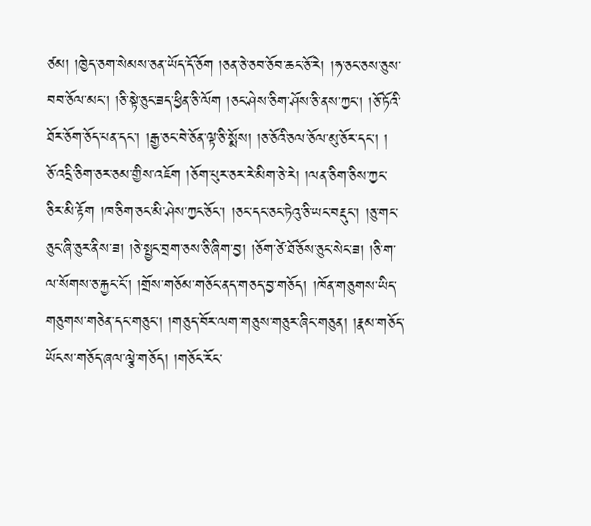ཙམ། །ཁྱེད་ཅག་སེམས་ཅན་ཡོད་དོ་ཅོག །ཅན་ཅེ་ཅབ་ཅོབ་ཆང་ཅོ་རེ། །ཧ་ཅང་ཅས་ཅུས་བབ་ཅོལ་མང་། །ཅི་སྟེ་ཅུང་ཟད་ཕྱིན་ཅི་ལོག །ཅང་ཤེས་ཅིག་ཤོས་ཅི་ནས་ཀྱང་། །ཅོ་ཏོའི་ཐོར་ཅོག་ཅོད་པན་དང་། །རྒྱ་ཅང་བེ་ཅོན་ལྟ་ཅི་སྨོས། །ཅ་ཅོའི་ཅལ་ཅོལ་མུ་ཅོར་དང་། ། ཅོ་འདྲི་ཅིག་ཅར་ཅམ་གྱིས་འཇོག །ཅོག་པུར་ཅར་རེ་མིག་ཅེ་རེ། །ལན་ཅིག་ཅིས་ཀྱང་ཅིར་མི་རྟོག །ཁ་ཅིག་ཅང་མི་ཤེས་ཀྱང་ཅོང་། །ཅང་དང་ཅང་ཏེའུ་ཅི་ཡང་བརྡུང་། །ཅུ་གང་ཅུང་ཞི་ཅུར་ནིས་ཟ། །ཅེ་སྤྱང་བྲག་ཅས་ཅི་ཞིག་བྱ། །ཅོག་ཙེ་ཐོ་ཅོས་ཅུང་སེང་ཟ། །ཅི་ག་ལ་སོགས་ཅ་རྐྱང་ངོ་། །གྲོས་གཅོམ་གཅོང་ནད་གཅད་བྱ་གཅོད། །ཁོན་གཅུགས་ཡིད་གཅུགས་གཅེན་དང་གཅུང་། །གཅུད་བོར་ལག་གཅུས་གཅུར་ཞིང་གཅུན། །རྣམ་གཅོད་ཡོངས་གཅོད་ཞལ་ལྕེ་གཅོད། །གཅོང་རོང་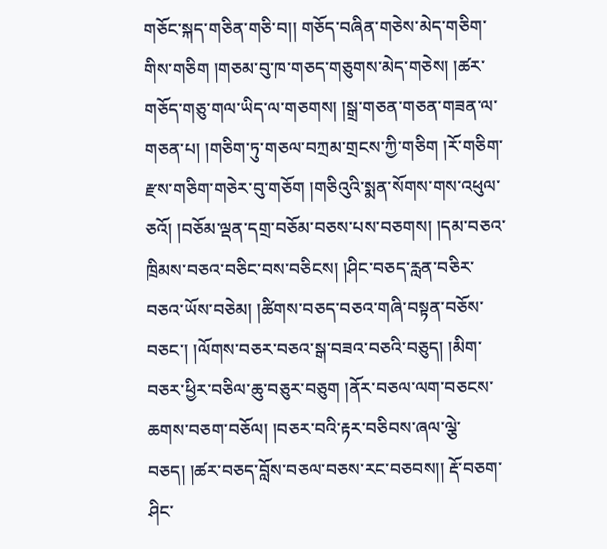གཅོང་སྐད་གཅིན་གཅི་བ།། གཅོད་བཞིན་གཅེས་མེད་གཅིག་གིས་གཅིག །གཅམ་བུ་ཁ་གཅད་གཅུགས་མེད་གཅེས། །ཚར་གཅོད་གཅུ་གལ་ཡིད་ལ་གཅགས། །སྒྲ་གཅན་གཅན་གཟན་ལ་གཅན་པ། །གཅིག་ཏུ་གཅལ་བཀྲམ་གྲངས་ཀྱི་གཅིག །རོ་གཅིག་རྫས་གཅིག་གཅེར་བུ་གཅོག །གཅིའུའི་སྨན་སོགས་གས་འཕུལ་ཅའོ། །བཅོམ་ལྡན་དགྲ་བཅོམ་བཅས་པས་བཅགས། །དམ་བཅའ་ཁྲིམས་བཅའ་བཅིང་བས་བཅིངས། །ཤིང་བཅད་རླན་བཅིར་བཅའ་ཡོས་བཅེམ། །ཚིགས་བཅད་བཅའ་གཞི་བསྟན་བཅོས་བཅང་། །ལོགས་བཅར་བཅའ་སྒ་བཟའ་བཅའི་བཅུད། །མིག་བཅར་ཕྱིར་བཅིལ་ཆུ་བཅུར་བཅུག །ནོར་བཅལ་ལག་བཅངས་ཆགས་བཅག་བཅོལ། །བཅར་བའི་རྟར་བཅིབས་ཞལ་ལྕེ་བཅད། །ཚར་བཅད་བློས་བཅལ་བཅས་རང་བཅབས།། རྡོ་བཅག་ཤིང་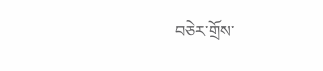བཅེར་གྲོས་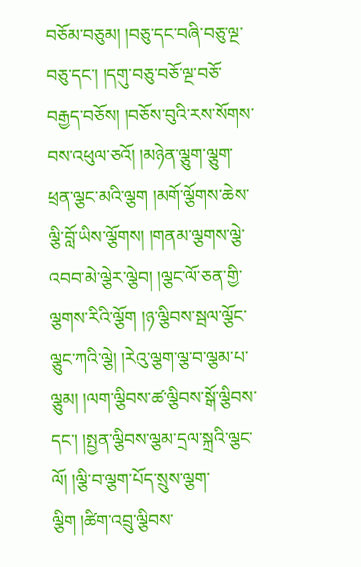བཅོམ་བཅུམ། །བཅུ་དང་བཞི་བཅུ་ལྔ་བཅུ་དང་། །དགུ་བཅུ་བཅོ་ལྔ་བཅོ་བརྒྱད་བཅོས། །བཅོས་བུའི་རས་སོགས་བས་འཕུལ་ཅའོ། །མཉེན་ལྕུག་ལྕུག་ཕྲན་ལྕང་མའི་ལྕག །མགོ་ལྕོགས་ཆེས་ལྕི་བློ་ཡིས་ལྕོགས། །གནམ་ལྕགས་ལྕེ་འབབ་མེ་ལྕེར་ལྕེབ། །ལྕང་ལོ་ཅན་གྱི་ལྕགས་རིའི་ལྕོག །ཉ་ལྕིབས་སྦལ་ལྕོང་ལྕུང་ཀའི་ལྕེ། །རེའུ་ལྕག་ལྕ་བ་ལྕམ་པ་ལྕུམ། །ལག་ལྕིབས་ཚ་ལྕིབས་སྒོ་ལྕིབས་དང་། །སྤྱན་ལྕིབས་ལྕམ་དྲལ་སྐྲའི་ལྕང་ལོ། །ལྕི་བ་ལྕག་པོད་སྲུས་ལྕག་ལྕིག །ཚིག་འབྲུ་ལྕིབས་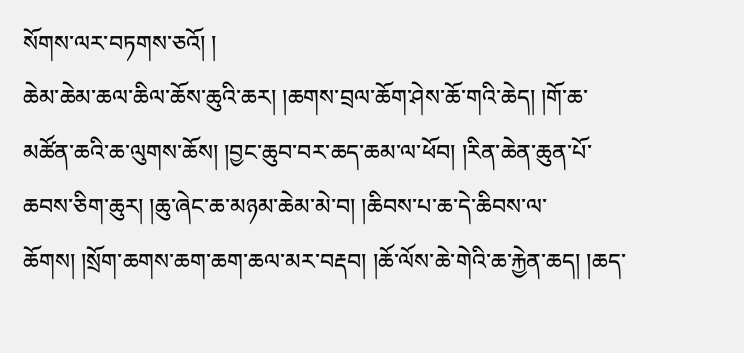སོགས་ལར་བཏགས་ཅའོ། །
ཆེམ་ཆེམ་ཆལ་ཆིལ་ཆོས་ཆུའི་ཆར། །ཆགས་བྲལ་ཆོག་ཤེས་ཆོ་གའི་ཆེད། །གོ་ཆ་མཚོན་ཆའི་ཆ་ལུགས་ཆོས། །བྱང་ཆུབ་བར་ཆད་ཆམ་ལ་ཕོབ། །རིན་ཆེན་ཆུན་པོ་ཆབས་ཅིག་ཆུར། །ཆུ་ཞེང་ཆ་མཉམ་ཆེམ་མེ་བ། །ཆིབས་པ་ཆ་དེ་ཆིབས་ལ་ཆོགས། །སྲོག་ཆགས་ཆག་ཆག་ཆལ་མར་བརྡབ། །ཆོ་ལོས་ཆེ་གེའི་ཆ་རྐྱེན་ཆད། །ཆད་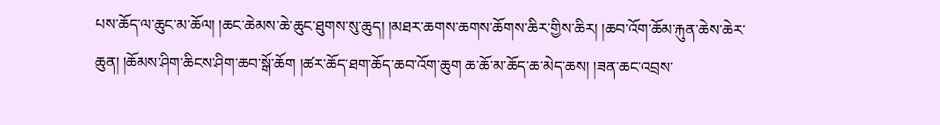པས་ཆོད་ལ་ཆུང་མ་ཆོལ། །ཆང་ཆེམས་ཆེ་ཆུང་ཐུགས་སུ་ཆུད། །མཐར་ཆགས་ཆགས་ཆོགས་ཆིར་གྱིས་ཆིར། །ཆབ་འོག་ཆོམ་རྐུན་ཆེས་ཆེར་ཆུན། །ཆོམས་ཤིག་ཆིངས་ཤིག་ཆབ་སྒོ་ཆོག །ཚར་ཆོད་ཐག་ཆོད་ཆབ་འོག་ཆུག ཆ་ཆོ་མ་ཆོད་ཆ་མེད་ཆས། །ཟན་ཆང་འབྲས་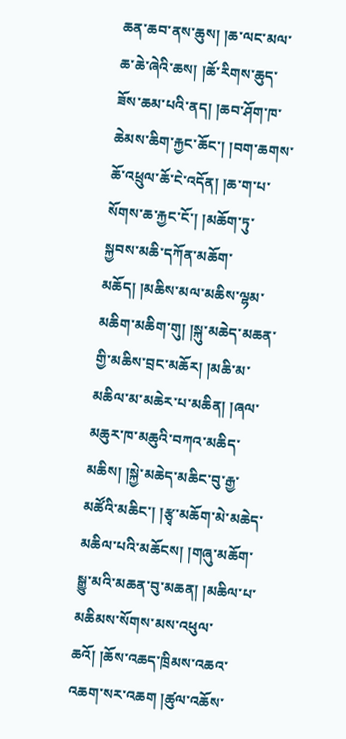ཆན་ཆབ་ནས་ཆུས། །ཆ་ལང་མལ་ཆ་ཆེ་ཞེའི་ཆས། །ཆོ་རིགས་ཆུད་ཟོས་ཆམ་པའི་ནད། །ཆབ་ཤོག་ཁ་ཆེམས་ཆིག་རྐྱང་ཆོང་། །བག་ཆགས་ཆོ་འཕྲུལ་ཆོ་ངེ་འདོན། །ཆ་ག་པ་སོགས་ཆ་རྐྱང་ངོ་། །མཆོག་ཏུ་སྐྱབས་མཆི་དཀོན་མཆོག་མཆོད། །མཆིས་མལ་མཆིས་ལྷམ་མཆིག་མཆིག་གུ། །སྐུ་མཆེད་མཆན་གྱི་མཆིས་བྲང་མཆོར། །མཆི་མ་མཆིལ་མ་མཆེར་པ་མཆིན། །ཞལ་མཆུར་ཁ་མཆུའི་བཀའ་མཆིད་མཆིས། །སྐྱེ་མཆེད་མཆིང་བུ་རྒྱ་མཚོའི་མཆིང་། །རྩྭ་མཆོག་མེ་མཆེད་མཆིལ་པའི་མཆོངས། །གཞུ་མཆོག་སྒྱུ་མའི་མཆན་བུ་མཆན། །མཆིལ་པ་མཆིམས་སོགས་མས་འཕུལ་ཆའོ། །ཆོས་འཆད་ཁྲིམས་འཆའ་འཆག་སར་འཆག །ཚུལ་འཆོས་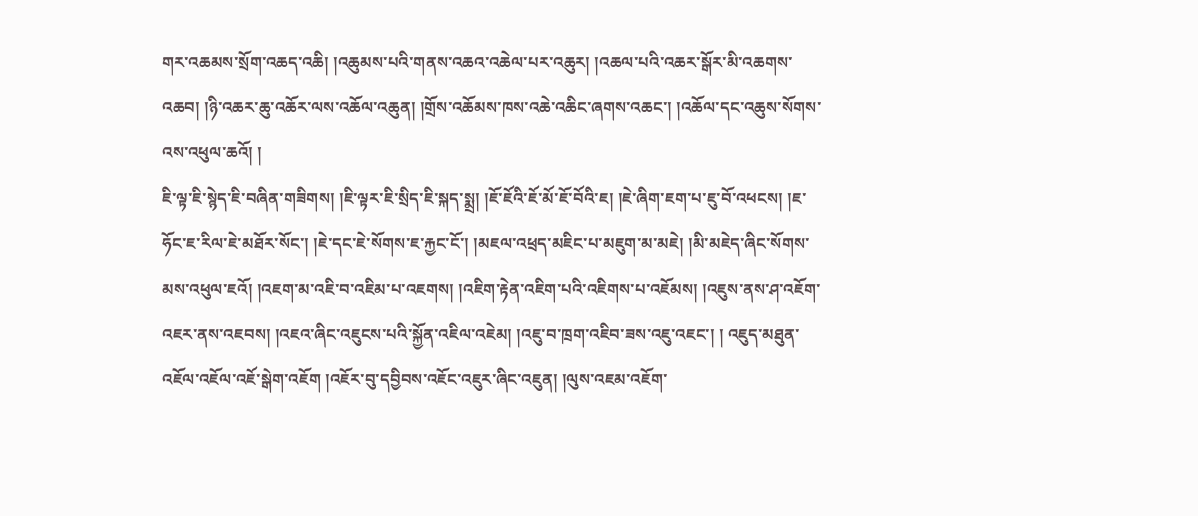གར་འཆམས་སྲོག་འཆད་འཆི། །འཆུམས་པའི་གནས་འཆའ་འཆེལ་པར་འཆུར། །འཆལ་པའི་འཆར་སྒོར་མི་འཆགས་འཆབ། །ཉི་འཆར་ཆུ་འཆོར་ལས་འཆོལ་འཆུན། །གྲོས་འཆོམས་ཁས་འཆེ་འཆིང་ཞགས་འཆང་། །འཆོལ་དང་འཆུས་སོགས་འས་འཕུལ་ཆའོ། །
ཇི་ལྟ་ཇི་སྙེད་ཇི་བཞིན་གཟིགས། །ཇི་ལྟར་ཇི་སྲིད་ཇི་སྐད་སྨྲ། །ཇོ་ཇོའི་ཇོ་མོ་ཇོ་བོའི་ཇ། །ཇེ་ཞིག་ཇག་པ་ཇུ་བོ་འཕངས། །ཇ་ཧོང་ཇ་རིལ་ཇེ་མཐོར་སོང་། །ཇེ་དང་ཇེ་སོགས་ཇ་རྐྱང་ངོ་། །མཇལ་འཕྲད་མཇིང་པ་མཇུག་མ་མཇེ། །མི་མཇེད་ཞིང་སོགས་མས་འཕུལ་ཇའོ། །འཇག་མ་འཇི་བ་འཇིམ་པ་འཇགས། །འཇིག་རྟེན་འཇིག་པའི་འཇིགས་པ་འཇོམས། །འཇུས་ནས་ཤ་འཇོག་འཇར་ནས་འཇབས། །འཇའ་ཞིང་འཇུངས་པའི་སྐྱོན་འཇིལ་འཇེམ། །འཇུ་བ་ཁྲག་འཇིབ་ཟས་འཇུ་འཇང་། ། འཇུད་མཐུན་འཇོལ་འཇོལ་འཇོ་སྒེག་འཇོག །འཇོར་བུ་དབྱིབས་འཇོང་འཇུར་ཞིང་འཇུན། །ལུས་འཇམ་འཇོག་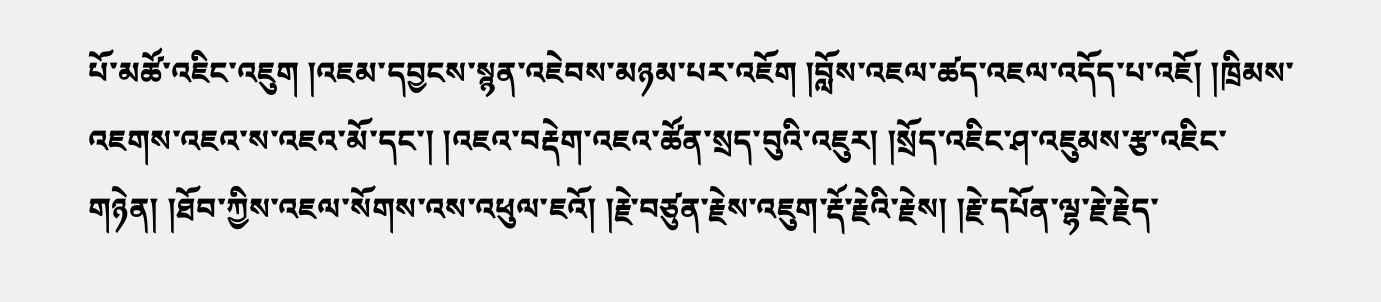པོ་མཚོ་འཇིང་འཇུག །འཇམ་དབྱངས་སྙན་འཇེབས་མཉམ་པར་འཇོག །བློས་འཇལ་ཚད་འཇལ་འདོད་པ་འཇོ། །ཁྲིམས་འཇགས་འཇའ་ས་འཇའ་མོ་དང་། །འཇའ་བརྡེག་འཇའ་ཚོན་སྲད་བུའི་འཇུར། །སྲོད་འཇིང་ཤ་འཇུམས་རྩ་འཇིང་གཉེན། །ཐོབ་ཀྱིས་འཇལ་སོགས་འས་འཕུལ་ཇའོ། །རྗེ་བཙུན་རྗེས་འཇུག་རྡོ་རྗེའི་རྗེས། །རྗེ་དཔོན་ལྷ་རྗེ་རྗེད་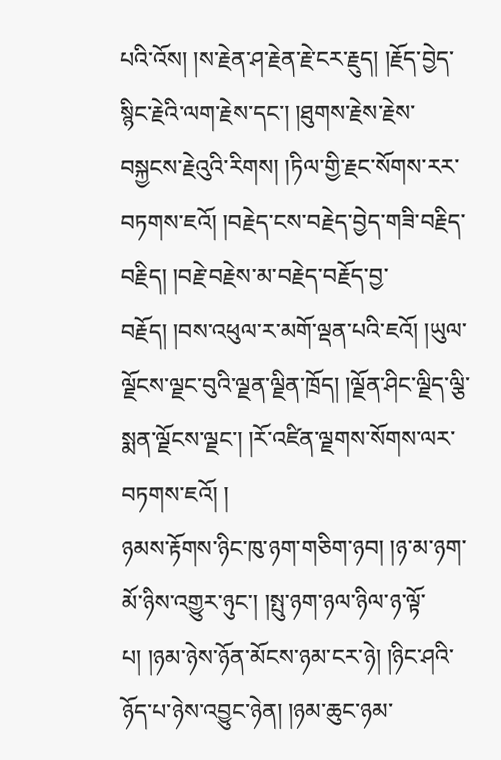པའི་འོས། །ས་རྗེན་ཤ་རྗེན་རྗེ་ངར་རྗུད། །རྗོད་བྱེད་སྙིང་རྗེའི་ལག་རྗེས་དང་། །ཐུགས་རྗེས་རྗེས་བསྐྱངས་རྗེའུའི་རིགས། །ཏིལ་གྱི་རྗང་སོགས་རར་བཏགས་ཇའོ། །བརྗེད་ངས་བརྗེད་བྱེད་གཟི་བརྗིད་བརྗིད། །བརྗེ་བརྗེས་མ་བརྗེད་བརྗོད་བྱ་བརྗོད། །བས་འཕུལ་ར་མགོ་ལྡན་པའི་ཇའོ། །ཡུལ་ལྗོངས་ལྗང་བུའི་ལྗན་ལྗིན་ཁྲོད། །ལྗོན་ཤིང་ལྗིད་ལྕི་སྨན་ལྗོངས་ལྗང་། །རོ་འཛིན་ལྗགས་སོགས་ལར་བཏགས་ཇའོ། །
ཉམས་རྟོགས་ཉིང་ཁུ་ཉག་གཅིག་ཉབ། །ཉ་མ་ཉག་མོ་ཉིས་འགྱུར་ཉུང་། །སྤུ་ཉག་ཉལ་ཉིལ་ཉ་ལྟོ་པ། །ཉམ་ཉེས་ཉོན་མོངས་ཉམ་ངར་ཉེ། །ཉིང་ཤའི་ཉོད་པ་ཉེས་འབྱུང་ཉེན། །ཉམ་ཆུང་ཉམ་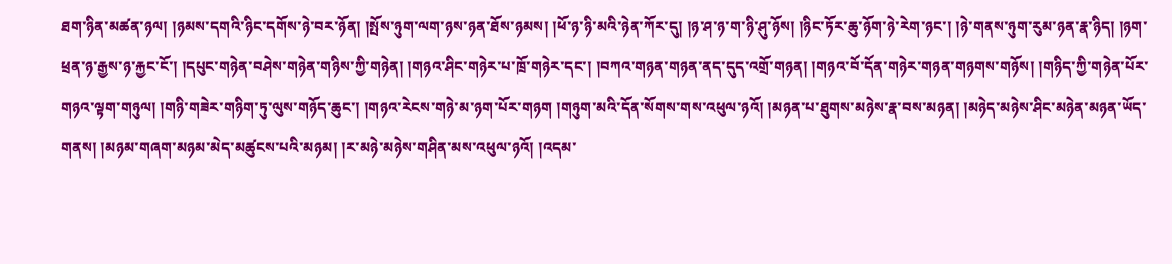ཐག་ཉིན་མཚན་ཉལ། །ཉམས་དགའི་ཉིང་དགོས་ཉེ་བར་ཉོན། །སྤོས་ཉུག་ལག་ཉས་ཉན་ཐོས་ཉམས། །ཕོ་ཉ་ཉི་མའི་ཉེན་ཀོར་དུ། །ཉ་ཤ་ཉ་ག་ཉི་ཤུ་ཉོས། །ཉིང་ཏོར་ཆུ་ཉོག་ཉེ་རེག་ཉང་། །ཉེ་གནས་ཉུག་རུམ་ཉན་རྣ་ཉིད། །ཉག་ཕྲན་ཉ་རྒྱས་ཉ་རྐྱང་ངོ་། །དཔུང་གཉེན་བཤེས་གཉེན་གཉིས་ཀྱི་གཉེན། །གཉའ་ཤིང་གཉེར་པ་ཁྲོ་གཉེར་དང་། །བཀའ་གཉན་གཉན་ནད་དུད་འགྲོ་གཉན། །གཉའ་བོ་དོན་གཉེར་གཉན་གཉགས་གཉོས། །གཉིད་ཀྱི་གཉེན་པོར་གཉའ་ལྟག་གཉུལ། །གཉི་གཟེར་གཉིག་ཏུ་ལུས་གཉོད་ཆུང་། །གཉའ་རེངས་གཉེ་མ་ཉག་པོར་གཉག །གཉུག་མའི་དོན་སོགས་གས་འཕུལ་ཉའོ། །མཉན་པ་ཐུགས་མཉེས་རྣ་བས་མཉན། །མཉེད་མཉེས་ཤིང་མཉེན་མཉན་ཡོད་གནས། །མཉམ་གཞག་མཉམ་མེད་མཚུངས་པའི་མཉམ། །ར་མཉེ་མཉེས་གཤིན་མས་འཕུལ་ཉའོ། །འདམ་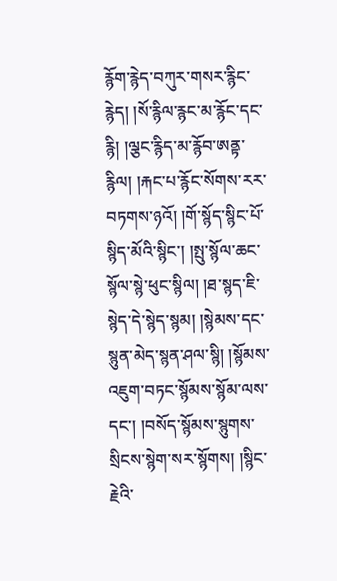རྙོག་རྙེད་བཀུར་གསར་རྙིང་རྙེད། །སོ་རྙིལ་རྙང་མ་རྙོང་དང་རྙི། །ལྕང་རྙིད་མ་རྙོབ་ཨནྟ་རྙིལ། །རྐང་པ་རྙོང་སོགས་རར་བཏགས་ཉའོ། །གོ་སྙོད་སྙིང་པོ་སྙིད་མོའི་སྙིང་། །སྤུ་སྙོལ་ཆང་སྙོལ་སྙེ་ཕུང་སྙིལ། །ཐ་སྙད་ཇི་སྙེད་དེ་སྙེད་སྙམ། །སྙེམས་དང་སྙུན་མེད་སྙན་ཤལ་སྙི། །སྙོམས་འཇུག་བཏང་སྙོམས་སྙོམ་ལས་དང་། །བསོད་སྙོམས་སྙུགས་སྲིངས་སྙེག་སར་སྙོགས། །སྙིང་རྗེའི་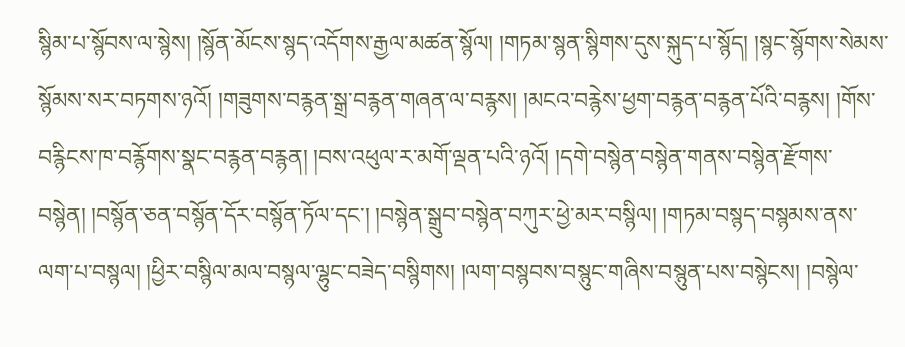སྙིམ་པ་སྙོབས་ལ་སྙེས། །སྙོན་མོངས་སྙད་འདོགས་རྒྱལ་མཚན་སྙོལ། །གཏམ་སྙན་སྙིགས་དུས་སྐུད་པ་སྙོད། །སྙང་སྙོགས་སེམས་སྙོམས་སར་བཏགས་ཉའོ། །གཟུགས་བརྙན་སྒྲ་བརྙན་གཞན་ལ་བརྙས། །མངའ་བརྙེས་ཕྱག་བརྙན་བརྙན་པོའི་བརྙས། །གོས་བརྙིངས་ཁ་བརྙོགས་སྣང་བརྙན་བརྙན། །བས་འཕུལ་ར་མགོ་ལྡན་པའི་ཉའོ། །དགེ་བསྙེན་བསྙེན་གནས་བསྙེན་རྫོགས་བསྙེན། །བསྙོན་ཅན་བསྙོན་དོར་བསྙོན་ཏོལ་དང་། །བསྙེན་སྒྲུབ་བསྙེན་བཀུར་ཕྱེ་མར་བསྙིལ། །གཏམ་བསྙད་བསྙམས་ནས་ལག་པ་བསྙལ། །ཕྱིར་བསྙིལ་མལ་བསྙལ་ལྷུང་བཟེད་བསྙིགས། །ལག་བསྙབས་བསྙུང་གཞིས་བསྙུན་པས་བསྙེངས། །བསྙེལ་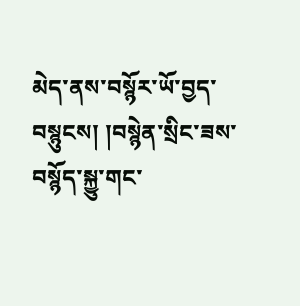མེད་ནས་བསྙོར་ཡོ་བྱད་བསྙུངས། །བསྙེན་སྲིང་ཟས་བསྙོད་སྐྱུ་གང་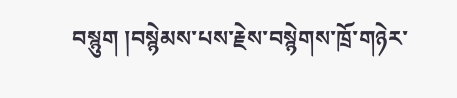བསྙུག །བསྙེམས་པས་རྗེས་བསྙེགས་ཁྲོ་གཉེར་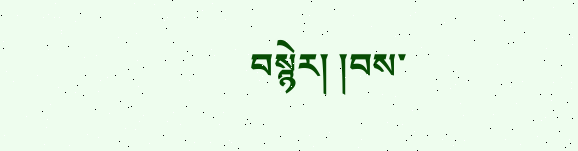བསྙེར། །བས་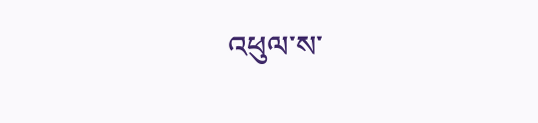འཕུལ་ས་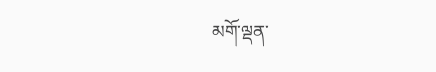མགོ་ལྡན་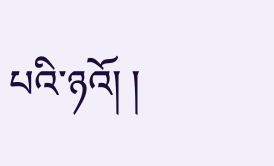པའི་ཉའོ། །